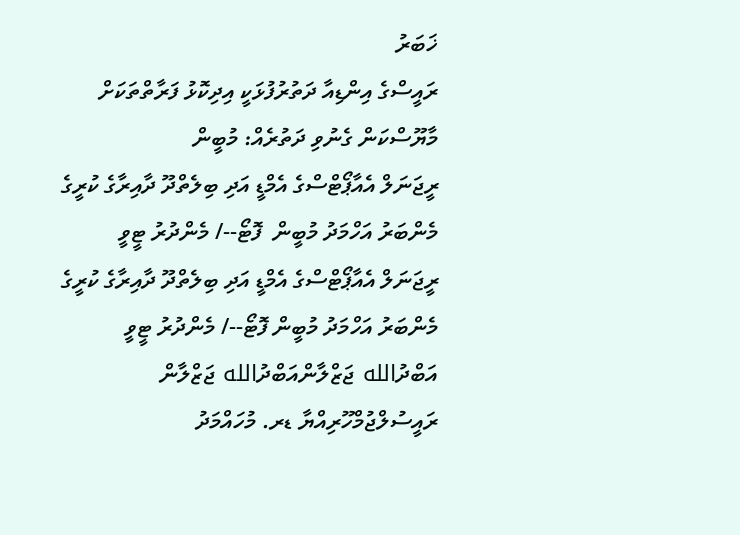ޚަބަރު
ރައީސްގެ އިންޑިއާ ދަތުރުފުޅަކީ އިދިކޮޅު ފަރާތްތަކަށް މާޔޫސްކަން ގެނުވި ދަތުރެއް: މުބީން
ރީޖަނަލް އެއާޕޯޓްސްގެ އެމްޑީ އަދި ބިލެތްދޫ ދާއިރާގެ ކުރީގެ މެންބަރު އަހްމަދު މުބީން  ފޮޓޯ--/ މެންދުރު ޓީވީ
ރީޖަނަލް އެއާޕޯޓްސްގެ އެމްޑީ އަދި ބިލެތްދޫ ދާއިރާގެ ކުރީގެ މެންބަރު އަހްމަދު މުބީން ފޮޓޯ--/ މެންދުރު ޓީވީ
އަބްދުالله ޖަޒްލާންއަބްދުالله ޖަޒްލާން
ރައީސުލްޖުމްހޫރިއްޔާ ޑރ. މުހައްމަދު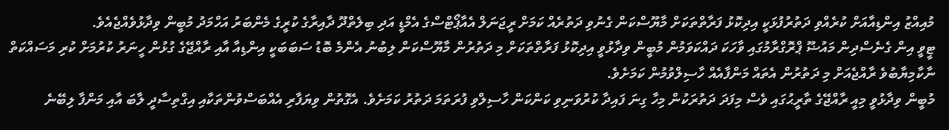މުއިއްޒު އިންޑިއާއަށް ކުރެއްވި ދަތުރުފުޅަކީ އިދިކޮޅު ފަރާތްތަކަށް މާޔޫސްކަން ގެނުވި ދަތުރެއް ކަމަށް ރީޖަނަލް އެއާޕޯޓްސްގެ އެމްޑީ އަދި ބިލެތްދޫ ދާއިރާގެ ކުރީގެ މެންބަރު އަހްމަދު މުބީން ވިދާޅުވެއްޖެއެވެ.
ޓީވީ އިން ގެނެސްދިން މައުޟޫ ޕްރޮގްރާމުގައި ވާހަކަ ދައްކަވަމުން މުބީން ވިދާޅުވީ އިދިކޮޅު ފަރާތްތަކަށް މި ދަތުރުން މާޔޫސްކަން ލިބުނު އެންމެ ބޮޑު ސަބަބަކީ އިންޑިއާ އާއި ރާއްޖޭގެ ގުޅުން ހީނަރު ކުރުމަށް ކުރި މަސައްކަތް ނާކާމިޔާބުވެ ރާއްޖެއަށް މި ދަތުރުން އެތައް މަންފާއެއް ހާސިލްވުމުން ކަމަށެވެ.
މުބީން ވިދާޅުވީ މިއީ ރާއްޖޭގެ ތާރީޙުގައި ވެސް މިފަދަ ދަތުރަކުން މިހާ ގިނަ ފައިދާ ކުރުވަނިވި ކަންކަން ހާސިލްވި ފުރަތަމަ ދަތުރު ކަމަށެވެ. އެގޮތުން ވިޔަފާރި އެއްބަސްވުންތަކާއި އިގްތިސާދީ ލާބަ އާއި މަންފާ ލިބޭނެ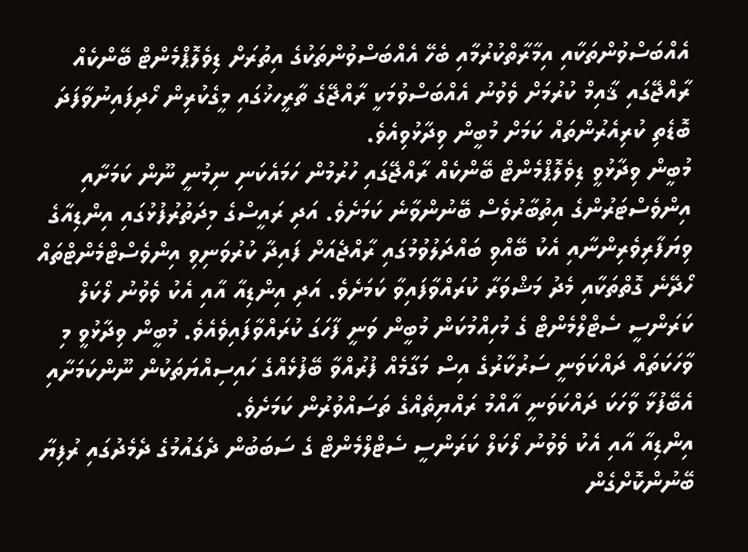އެއްބަސްވުންތަކާއި އިމާރާތްކުރުމާއި ބެހޭ އެއްބަސްވުންތަކުގެ އިތުރަށް ޑިވެލޮޕްމެންޓް ބޭންކެއް ރާއްޖޭގައި ޤާއިމް ކުރުމަށް ވެވުނު އެއްބަސްވުމަކީ ރާއްޖޭގެ ތާރީހޚުގައި މީގެކުރިން ހޯދިފައިނުވާފަދަ ބޮޑެތި ކުރިއެރުންތައް ކަމަށް މުބީން ވިދާޅުވިއެވެ.
މުބީން ވިދާޅުވީ ޑިވެލޮޕްމެންޓް ބޭންކެއް ރާއްޖޭގައި ހުރުމުން ހަމައެކަނި ނިމުނީ ނޫން ކަމަށާއި އިންވެސްޓަރުންގެ އިތުބާރުވެސް ބޭނުންވާނެ ކަމަށެވެ. އަދި ރައީސްގެ މިދަތުރުފުޅުގައި އިންޑިއާގެ ވިޔަފާރިވެރިންނާއި އެކު ބޭއްވި ބައްދަލުވުމުގައި ރާއްޖެއަށް ފައިދާ ކުރުވަނިވި އިންވެސްޓްމެންޓްތައް ހޯދޭނެ ގޮތްތަކާއި މެދު މަޝްވަރާ ކުރައްވާފައިވާ ކަމަށެވެ. އަދި އިންޑިއާ އާއި އެކު ވެވުނު ލޯކަލް ކަރަންސީ ސެޓްލްމެންޓް ގެ މުހިއްމުކަން މުބީން ވަނީ ފާހަގަ ކުރައްވާފައިވެއެވެ. މުބީން ވިދާޅުވީ މި ވާހަކަތައް ދައްކަވަނީ ސަރުކާރުގެ އިސް މަގާމެއް ފުރުއްވާ ބޭފުޅެއްގެ ހައިސިއްޔަތަކުން ނޫންކަމަށާއި އެބޭފުޅާ ވާހަކަ ދައްކަވަނީ އާއްމު ރައްޔިތެއްގެ ތަސައްވުރުން ކަމަށެވެ.
އިންޑިއާ އާއި އެކު ވެވުނު ލޯކަލް ކަރަންސީ ސެޓްލްމެންޓް ގެ ސަބަބުން ދެގައުމުގެ ދެމެދުގައި ރުފިޔާ ބޭނުންކޮށްގެން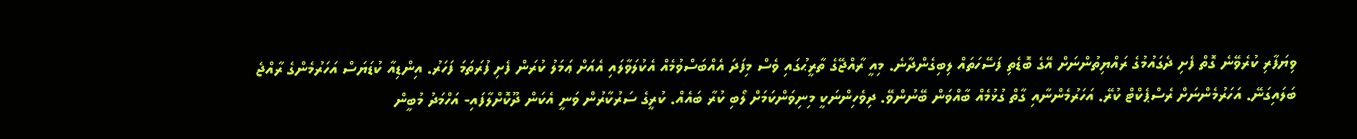ވިޔަފާރި ކުރެވޭނެ ގޮތް ފެށި ދެގައުމުގެ ރައްޔިތުންނަށް އޭގެ ބޮޑެތި ފަސޭހަތައް ލިބިގެންދާނެ. މިއީ ރާއްޖޭގެ ތާރީޙުގައި ވެސް މިފަދަ އެއްބަސްވުމެއް އެކުލަވާލައި އެއަށް ޢަމަލު ކުރަން ފެށި ފުރަތަމަ ފަހަރު. އިންޑިއާ ކުޑަޔަސް އަހަރުމެންގެ ރާއްޖެ ބަލައިގަނޭ. އަހަރުމެންނަށް ރެސްޕެކްޓް ކުރޭ. އަހަރުމެންނާއި ގާތް ގުޅުމެއް ބާއްވަން ބޭނުންވޭ. ދިވެހިންނަކީ މިނިވަންކަމަށް ލޯބި ކުރާ ބައެއް. ކުރީގެ ސަރުކާރުން ވަނީ އެކަން ދޫކޮށްލާފައި- އަހްމަދު މުބީން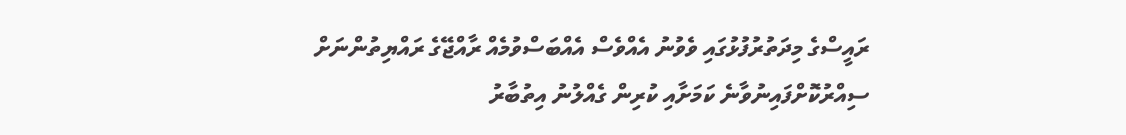ރައީސްގެ މިދަތުރުފުޅުގައި ވެވުނު އެއްވެސް އެއްބަސްވުމެއް ރާއްޖޭގެ ރައްޔިތުންނަށް ސިއްރުކޮށްފައިނުވާނެ ކަމަށާއި ކުރިން ގެއްލުނު އިތުބާރު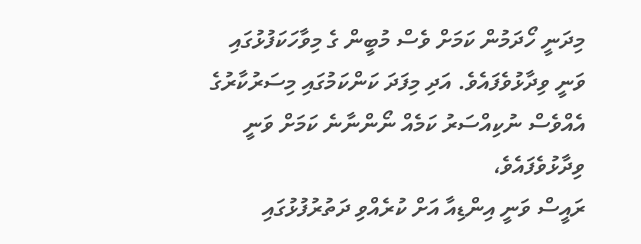މިދަނީ ހޯދަމުން ކަމަށް ވެސް މުބީން ގެ މިވާހަކަފުޅުގައި ވަނީ ވިދާޅުވެފައެވެ. އަދި މިފަދަ ކަންކަމުގައި މިސަރުކާރުގެ އެއްވެސް ނުކިއްސަރު ކަމެއް ނޯންނާނެ ކަމަށް ވަނީ ވިދާޅުވެފައެވެ،
ރައީސް ވަނީ އިންޑިއާ އަށް ކުރެއްވި ދަތުރުފުޅުގައި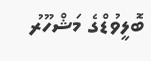ބޮލީވުޑްގެ މަޝްހޫރު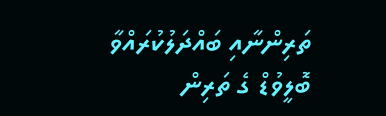ތަރިންނާއި ބައްދަލުކުރައްވާ ބޮލީވުޑް ގެ ތަރިން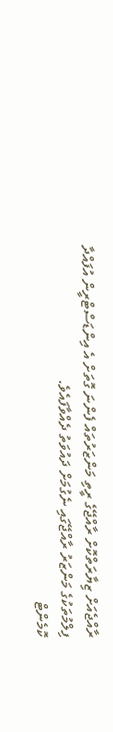ރާއްޖެއަށް ޒިޔާރަތްކޮށް ރާއްޖޭގެ ރީތި މަންޒަރުތައް ފެންނަ ގޮތަށް އެ އިންޑަސްޓްރީން އުފައްދާ ފިލްމުތަކުގެ މަންޒަރު ރާއްޖޭގައި ނެގުމަށް ދައުވަތު ދެއްވާފައެވެ.
ކޮމެންޓް